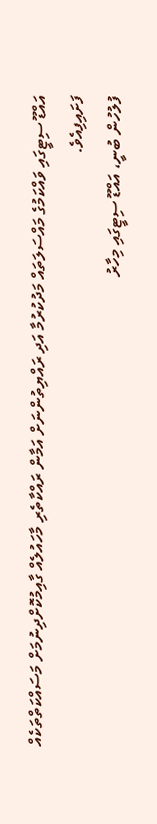އައްޑޫ ސިޓީގައި ވައްކަމުގެ މައްސަލަތައް މަދުކުރުމާ އަދި ރައްޔިތުންނަށް އަމާން ރައްކާތެރި މާހައުލެއް ގާއިމުކޮށްދިނުމަށް މަސައްކަތްތަކެއް ފަށައިފިއެވެ.
ފުލުހުން ބުނީ، އައްޑޫ ސިޓީގައި މިހާރު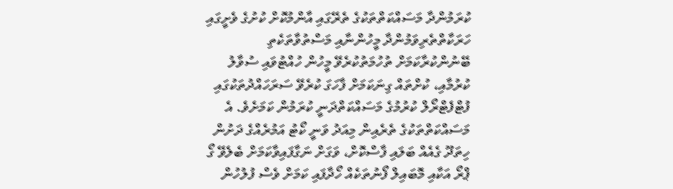ކުރަމުންދާ މަސައްކަތްތަކުގެ ތެރޭގައި އާންމުކޮށް ކުށުގެ ވެށީގައި ހަރަކާތްތެރިވަމުންދާ މީހުންނާއި މަސްތުވާތަކެތި ބޭނުންކުރާކަމަށް ތުހުމަތުކުރެވޭ މީހުން ހުއްޓުވައި ސުވާލު ކުރުމާއި، ކުށްތައް ގިނަކަމަށް ފާހަގަ ކުރެވޭ ސަރަހައްދުތަކުގައި ފުޓްފެޓްރޯލް ކުރުމުގެ މަސައްކަތްދަނީ ކުރަމުން ކަމަށެވެ. އެ މަސައްކަތްތަކުގެ ތެރެއިން މިއަދު ވަނީ ކޯޓު އަމުރެއްގެ ދަށުން ހިތަދޫ ގެއެއް ބަލައި ފާސްކޮށް، ވަގަށް ނަގާފައިވާކަމަށް ބެލެވޭ ގޯ ޕްރޯ އަކާއި މޮބައިލް ފޯނުތަކެއް ހޯދާފައި ކަމަށް ވެސް ފުލުހުން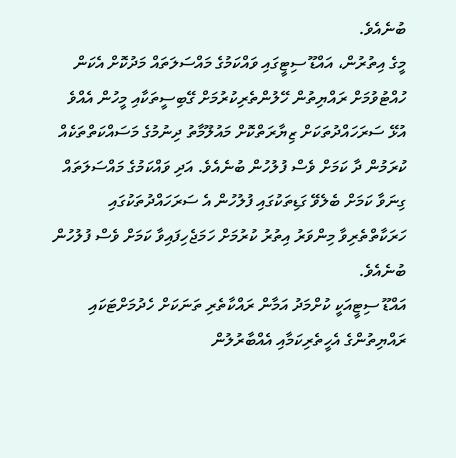ބުނެއެވެ.
މީގެ އިތުރުން، އައްޑޫ ސިޓީގައި ވައްކަމުގެ މައްސަލަތައް މަދުކޮށް އެކަން ހުއްޓުވުމަށް ރައްޔިތުން ހޭލުންތެރިކުރުމަށް ގޭބިސީތަކާއި މީހުން އެއްވެ އުޅޭ ސަރަހައްދުތަކަށް ޒިޔާރަތްކޮށް މައުލޫމާތު ދިނުމުގެ މަސައްކަތްތަކެއް ކުރަމުން ދާ ކަމަށް ވެސް ފުލުހުން ބުނެއެވެ. އަދި ވައްކަމުގެ މައްސަލަތައް ގިނަވާ ކަމަށް ބެލެވޭ ގަޑިތަކުގައި ފުލުހުން އެ ސަރަހައްދުތަކުގައި ހަރަކާތްތެރިވާ މިންވަރު އިތުރު ކުރުމަށް ހަމަޖެހިފައިވާ ކަމަށް ވެސް ފުލުހުން ބުނެއެވެ.
އައްޑޫ ސިޓީއަކީ ކުށްމަދު އަމާން ރައްކާތެރި ތަނަކަށް ހެދުމަށްޓަކައި ރައްޔިތުންގެ އެހީތެރިކަމާއި އެއްބާރުލުން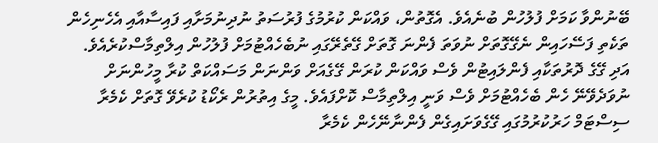ބޭނުންވާ ކަމަށް ފުލުހުން ބުނެއެވެ. އެގޮތުން، ވައްކަން ކުރުމުގެ ފުރުސަތު ނުދިނުމަށާއި ފައިސާއާއި އެހެނިހެން ތަކެތި ފަސޭހައިން ނެގޭގޮތަށް ނުވަތަ ފެންނަ ގޮތަށް ގޭތެރޭގައި ނުބެހެއްޓުމަށް ފުލުހުން އިލްތިމާސްކުރެއެވެ.
އަދި ގޭގެ ދޮރުތަކާއި ފެންލައިޓުން ވެސް ވައްކަން ކުރަން ގޭގެއަށް ވަންނަން މަސައްކަތް ކުރާ މީހުންނަށް ނުވަދެވޭނޭ ހެން ބެހެއްޓުމަށް ވެސް ވަނީ އިލްތިމާސް ކޮށްފައެވެ. މީގެ އިތުރުން ރެކޯޑު ކުރެވޭ ގޮތަށް ކެމެރާ ސިސްޓަމް ހަރުކުރުމުގައި ގޭގެވަށައިގެން ފެންނާނޭހެން ކެމެރާ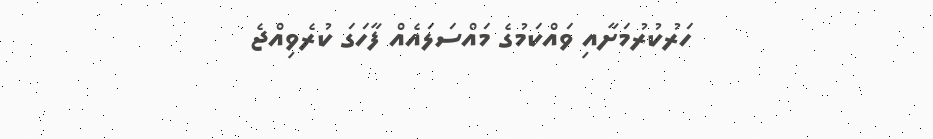ހަރުކުރުމަށާއި ވައްކަމުގެ މައްސަލައެއް ފާހަގަ ކުރެވިއްޖެ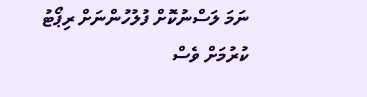ނަމަ ލަސްނުކޮށް ފުލުހުންނަށް ރިޕޯޓު ކުރުމަށް ވެސް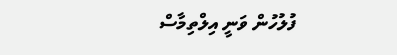ފުލުހުން ވަނީ އިލްތިމާސް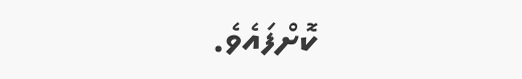ކޮށްފައެވެ.